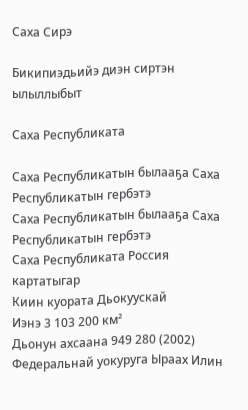Саха Сирэ

Бикипиэдьийэ диэн сиртэн ылыллыбыт

Саха Республиката

Саха Республикатын былааҕа Саха Республикатын гербэтэ
Саха Республикатын былааҕа Саха Республикатын гербэтэ
Саха Республиката Россия картатыгар
Киин куората Дьокуускай
Иэнэ 3 103 200 км²
Дьонун ахсаана 949 280 (2002)
Федеральнай уокуруга Ыраах Илин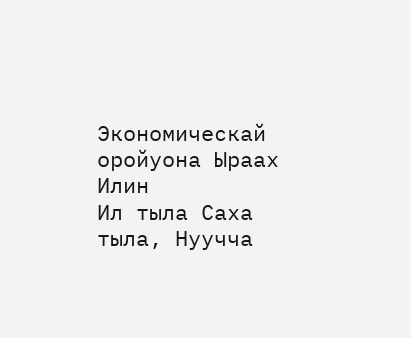Экономическай оройуона Ыраах Илин
Ил тыла Саха тыла, Нуучча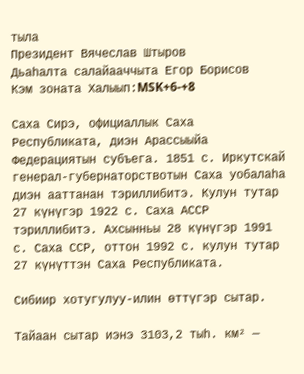тыла
Президент Вячеслав Штыров
Дьаhалта салайааччыта Егор Борисов
Кэм зоната Халыып:MSK+6-+8

Саха Сирэ, официаллык Саха Республиката, диэн Арассыыйа Федерациятын субъега. 1851 с. Иркутскай генерал-губернаторствотын Саха уобалаhа диэн ааттанан тэриллибитэ. Кулун тутар 27 күнүгэр 1922 с. Саха АССР тэриллибитэ. Ахсынньы 28 күнүгэр 1991 с. Саха ССР, оттон 1992 с. кулун тутар 27 күнүттэн Саха Республиката.

Сибиир хотугулуу-илин өттүгэр сытар.

Тайаан сытар иэнэ 3103,2 тыh. км² —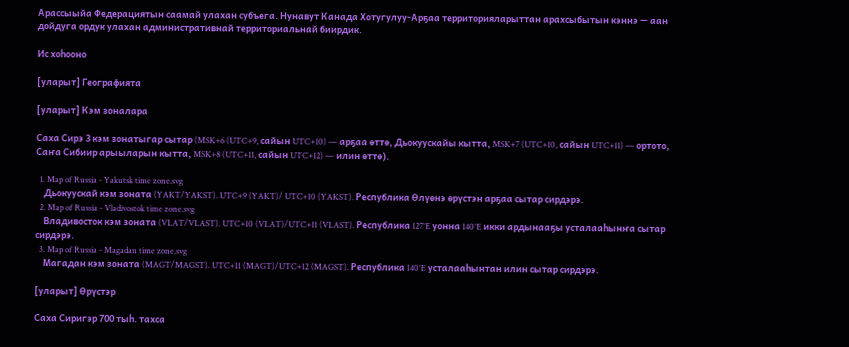Арассыыйа Федерациятын саамай улахан субъега. Нунавут Канада Хотугулуу-Арҕаа территорияларыттан арахcыбытын кэннэ — аан дойдуга ордук улахан административнай территориальнай биирдик.

Ис хоһооно

[уларыт] Географията

[уларыт] Кэм зоналара

Саха Сирэ 3 кэм зонатыгар сытар (MSK+6 (UTC+9, сайын UTC+10) — арҕаа өттө, Дьокуускайы кытта, MSK+7 (UTC+10, сайын UTC+11) — ортото, Саҥа Сибиир арыыларын кытта, MSK+8 (UTC+11, сайын UTC+12) — илин өттө).

  1. Map of Russia - Yakutsk time zone.svg
    Дьокуускай кэм зоната (YAKT/YAKST). UTC+9 (YAKT)/ UTC+10 (YAKST). Республика Өлүөнэ өрүстэн арҕаа сытар сирдэрэ.
  2. Map of Russia - Vladivostok time zone.svg
    Владивосток кэм зоната (VLAT/VLAST). UTC+10 (VLAT)/UTC+11 (VLAST). Республика 127°E уонна 140°E икки ардынааҕы усталааһынҥа сытар сирдэрэ.
  3. Map of Russia - Magadan time zone.svg
    Магадан кэм зоната (MAGT/MAGST). UTC+11 (MAGT)/UTC+12 (MAGST). Республика 140°E усталааhынтан илин сытар сирдэрэ.

[уларыт] Өрүстэр

Саха Сиригэр 700 тыh. тахса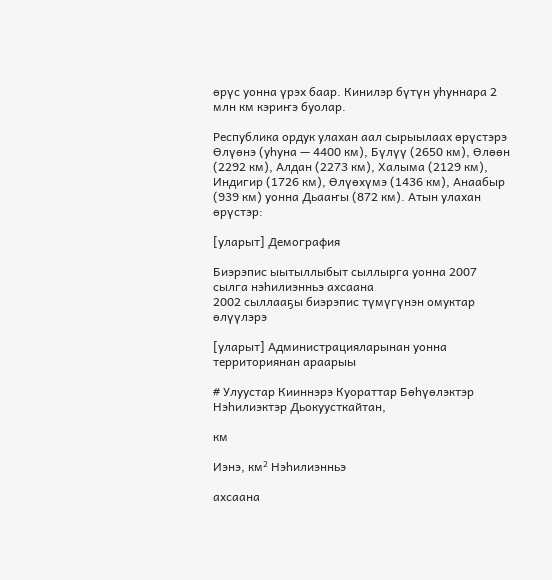өрүс уонна үрэх баар. Кинилэр бүтүн уhуннара 2 млн км кэриҥэ буолар.

Республика ордук улахан аал сырыылаах өрүстэрэ Өлүөнэ (уhуна — 4400 км), Бүлүү (2650 км), Өлөөн (2292 км), Алдан (2273 км), Халыма (2129 км), Индигир (1726 км), Өлүөхүмэ (1436 км), Анаабыр (939 км) уонна Дьааҥы (872 км). Атын улахан өрүстэр:

[уларыт] Демография

Биэрэпис ыытыллыбыт сыллырга уонна 2007 сылга нэһилиэнньэ ахсаана
2002 сыллааҕы биэрэпис түмүгүнэн омуктар өлүүлэрэ

[уларыт] Администрацияларынан уонна территориянан араарыы

# Улуустар Кииннэрэ Куораттар Бөһүөлэктэр Нэһилиэктэр Дьокуусткайтан,

км

Иэнэ, км² Нэһилиэнньэ

ахсаана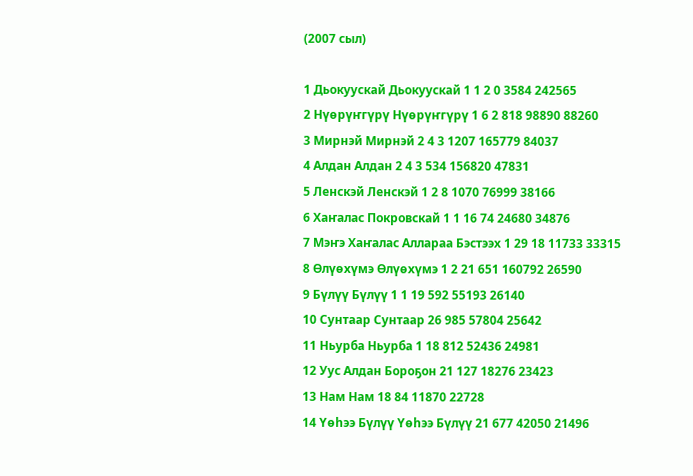(2007 сыл)

1 Дьокуускай Дьокуускай 1 1 2 0 3584 242565
2 Нүөрүҥгүрү Нүөрүҥгүрү 1 6 2 818 98890 88260
3 Мирнэй Мирнэй 2 4 3 1207 165779 84037
4 Алдан Алдан 2 4 3 534 156820 47831
5 Ленскэй Ленскэй 1 2 8 1070 76999 38166
6 Хаҥалас Покровскай 1 1 16 74 24680 34876
7 Мэҥэ Хаҥалас Аллараа Бэстээх 1 29 18 11733 33315
8 Өлүөхүмэ Өлүөхүмэ 1 2 21 651 160792 26590
9 Бүлүү Бүлүү 1 1 19 592 55193 26140
10 Сунтаар Сунтаар 26 985 57804 25642
11 Ньурба Ньурба 1 18 812 52436 24981
12 Уус Алдан Бороҕон 21 127 18276 23423
13 Нам Нам 18 84 11870 22728
14 Үөһээ Бүлүү Үөһээ Бүлүү 21 677 42050 21496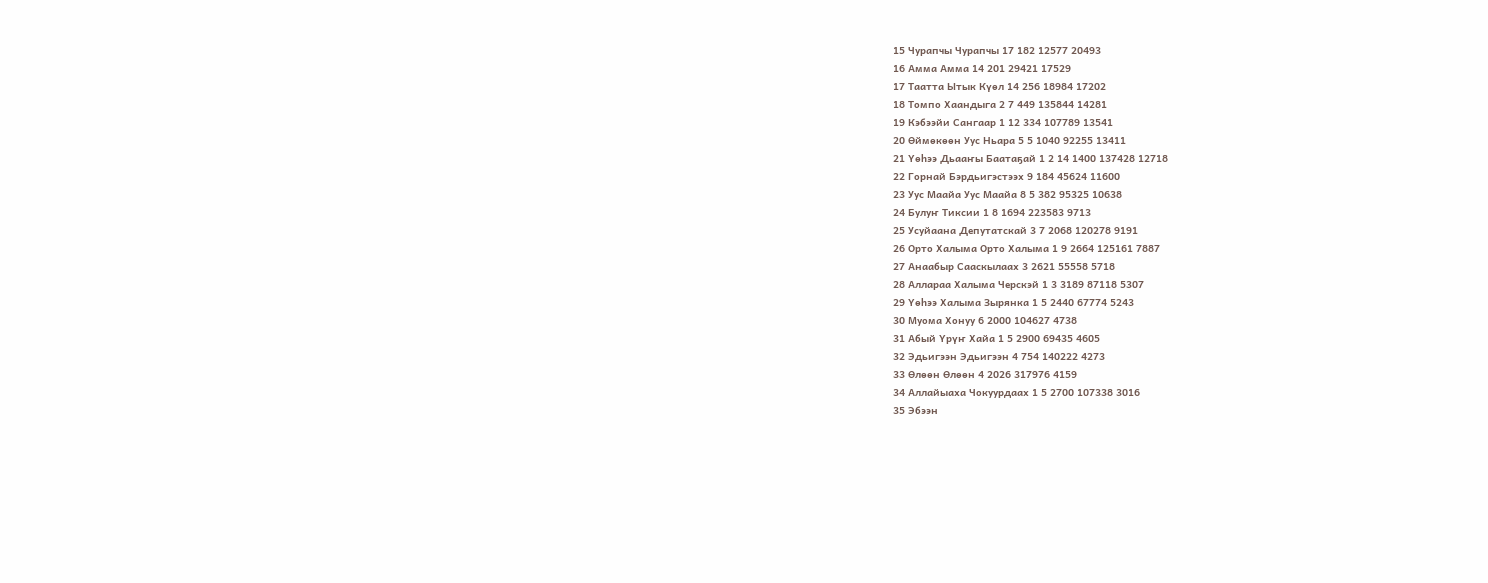15 Чурапчы Чурапчы 17 182 12577 20493
16 Амма Амма 14 201 29421 17529
17 Таатта Ытык Күөл 14 256 18984 17202
18 Томпо Хаандыга 2 7 449 135844 14281
19 Кэбээйи Сангаар 1 12 334 107789 13541
20 Өймөкөөн Уус Ньара 5 5 1040 92255 13411
21 Үөһээ Дьааҥы Баатаҕай 1 2 14 1400 137428 12718
22 Горнай Бэрдьигэстээх 9 184 45624 11600
23 Уус Маайа Уус Маайа 8 5 382 95325 10638
24 Булуҥ Тиксии 1 8 1694 223583 9713
25 Усуйаана Депутатскай 3 7 2068 120278 9191
26 Орто Халыма Орто Халыма 1 9 2664 125161 7887
27 Анаабыр Сааскылаах 3 2621 55558 5718
28 Аллараа Халыма Черскэй 1 3 3189 87118 5307
29 Үөһээ Халыма Зырянка 1 5 2440 67774 5243
30 Муома Хонуу 6 2000 104627 4738
31 Абый Үрүҥ Хайа 1 5 2900 69435 4605
32 Эдьигээн Эдьигээн 4 754 140222 4273
33 Өлөөн Өлөөн 4 2026 317976 4159
34 Аллайыаха Чокуурдаах 1 5 2700 107338 3016
35 Эбээн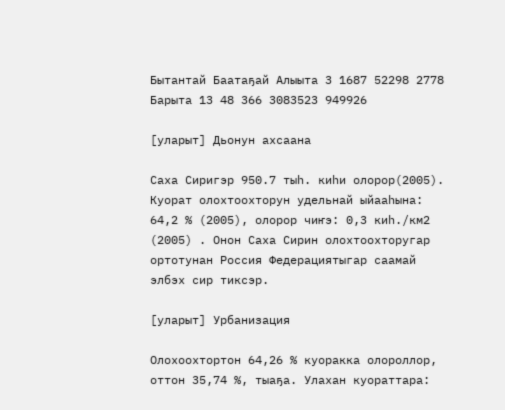Бытантай Баатаҕай Алыыта 3 1687 52298 2778
Барыта 13 48 366 3083523 949926

[уларыт] Дьонун ахсаана

Саха Сиригэр 950.7 тыһ. киһи олорор(2005). Куорат олохтоохторун удельнай ыйааһына: 64,2 % (2005), олорор чиҥэ: 0,3 киһ./км2 (2005) . Онон Саха Сирин олохтоохторугар ортотунан Россия Федерациятыгар саамай элбэх сир тиксэр.

[уларыт] Урбанизация

Олохоохтортон 64,26 % куоракка олороллор, оттон 35,74 %, тыаҕа. Улахан куораттара: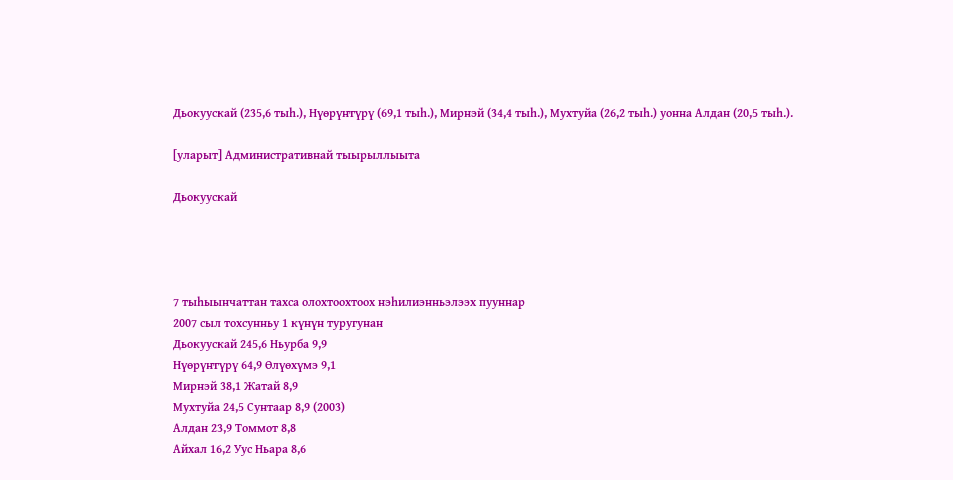Дьокуускай (235,6 тыh.), Нүөрүҥгүрү (69,1 тыh.), Мирнэй (34,4 тыh.), Мухтуйа (26,2 тыh.) уонна Алдан (20,5 тыh.).

[уларыт] Административнай тыырыллыыта

Дьокуускай




7 тыһыынчаттан тахса олохтоохтоох нэһилиэнньэлээх пууннар
2007 сыл тохсунньу 1 күнүн туругунан
Дьокуускай 245,6 Ньурба 9,9
Нүөрүҥгүрү 64,9 Өлүөхүмэ 9,1
Мирнэй 38,1 Жатай 8,9
Мухтуйа 24,5 Сунтаар 8,9 (2003)
Алдан 23,9 Томмот 8,8
Айхал 16,2 Уус Ньара 8,6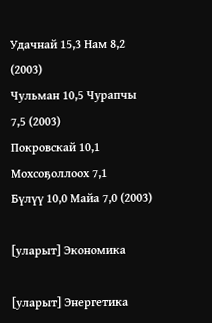Удачнай 15,3 Нам 8,2 (2003)
Чульман 10,5 Чурапчы 7,5 (2003)
Покровскай 10,1 Мохсоҕоллоох 7,1
Бүлүү 10,0 Майа 7,0 (2003)

[уларыт] Экономика

[уларыт] Энергетика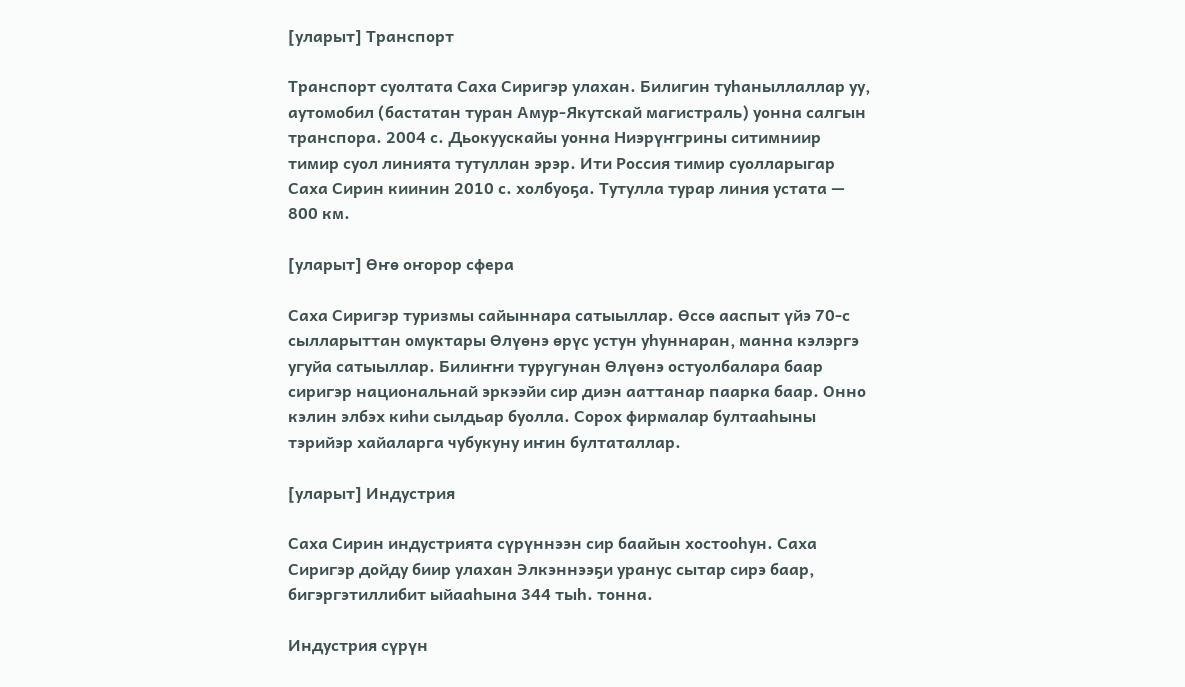[уларыт] Транспорт

Транспорт суолтата Саха Сиригэр улахан. Билигин туһаныллаллар уу, аутомобил (бастатан туран Амур-Якутскай магистраль) уонна салгын транспора. 2004 с. Дьокуускайы уонна Ниэрүҥгрины ситимниир тимир суол линията тутуллан эрэр. Ити Россия тимир суолларыгар Саха Сирин киинин 2010 с. холбуоҕа. Тутулла турар линия устата — 800 км.

[уларыт] Өҥө оҥорор сфера

Саха Сиригэр туризмы сайыннара сатыыллар. Өссө ааспыт үйэ 70-с сылларыттан омуктары Өлүөнэ өрүс устун уһуннаран, манна кэлэргэ угуйа сатыыллар. Билиҥҥи туругунан Өлүөнэ остуолбалара баар сиригэр национальнай эркээйи сир диэн ааттанар паарка баар. Онно кэлин элбэх киһи сылдьар буолла. Сорох фирмалар бултааһыны тэрийэр хайаларга чубукуну иҥин бултаталлар.

[уларыт] Индустрия

Саха Сирин индустрията сүрүннээн сир баайын хостооһун. Саха Сиригэр дойду биир улахан Элкэннээҕи уранус сытар сирэ баар, бигэргэтиллибит ыйааһына 344 тыһ. тонна.

Индустрия сүрүн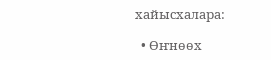хайысхалара:

  • Өҥнөөх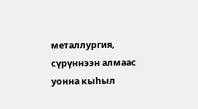металлургия, сүрүннээн алмаас уонна кыһыл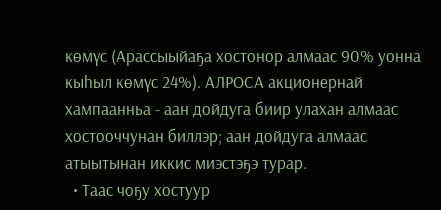көмүс (Арассыыйаҕа хостонор алмаас 90% уонна кыһыл көмүс 24%). АЛРОСА акционернай хампаанньа - аан дойдуга биир улахан алмаас хостооччунан биллэр; аан дойдуга алмаас атыытынан иккис миэстэҕэ турар.
  • Таас чоҕу хостуур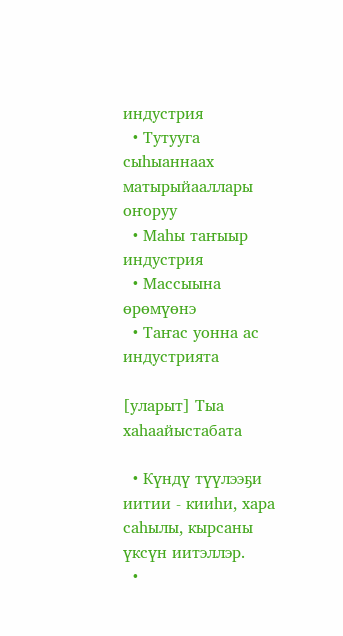индустрия
  • Тутууга сыһыаннаах матырыйааллары оҥоруу
  • Маһы таҥыыр индустрия
  • Массыына өрөмүөнэ
  • Таҥас уонна ас индустрията

[уларыт] Тыа хаһаайыстабата

  • Күндү түүлээҕи иитии - кииһи, хара саһылы, кырсаны үксүн иитэллэр.
  •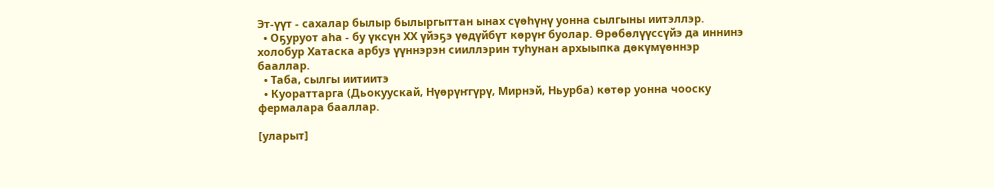Эт-үүт - сахалар былыр былыргыттан ынах сүөһүнү уонна сылгыны иитэллэр.
  • Оҕуруот аһа - бу үксүн XX үйэҕэ үөдүйбүт көрүҥ буолар. Өрөбөлүүссүйэ да иннинэ холобур Хатаска арбуз үүннэрэн сииллэрин туһунан архыыпка дөкүмүөннэр бааллар.
  • Таба, сылгы иитиитэ
  • Куораттарга (Дьокуускай, Нүөрүҥгүрү, Мирнэй, Ньурба) көтөр уонна чооску фермалара бааллар.

[уларыт]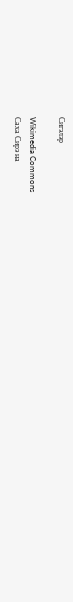Сигэлэр

Wikimedia Commons
Саха Сирэ на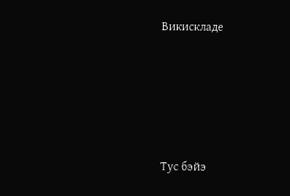Викискладе





Тус бэйэ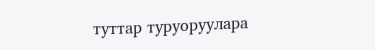туттар туруоруулара